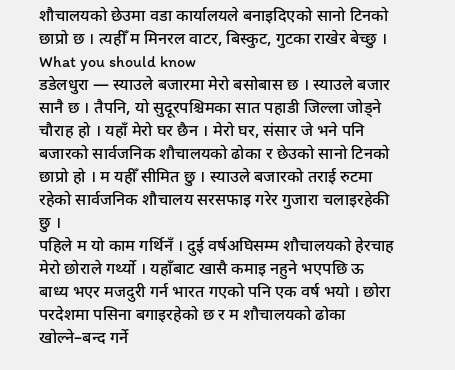शौचालयको छेउमा वडा कार्यालयले बनाइदिएको सानो टिनको छाप्रो छ । त्यहीँ म मिनरल वाटर, बिस्कुट, गुटका राखेर बेच्छु ।
What you should know
डडेलधुरा — स्याउले बजारमा मेरो बसोबास छ । स्याउले बजार सानै छ । तैपनि, यो सुदूरपश्चिमका सात पहाडी जिल्ला जोड्ने चौराह हो । यहाँ मेरो घर छैन । मेरो घर, संसार जे भने पनि बजारको सार्वजनिक शौचालयको ढोका र छेउको सानो टिनको छाप्रो हो । म यहीँ सीमित छु । स्याउले बजारको तराई रुटमा रहेको सार्वजनिक शौचालय सरसफाइ गरेर गुजारा चलाइरहेकी छु ।
पहिले म यो काम गर्थिनँ । दुई वर्षअघिसम्म शौचालयको हेरचाह मेरो छोराले गर्थ्यो । यहाँबाट खासै कमाइ नहुने भएपछि ऊ बाध्य भएर मजदुरी गर्न भारत गएको पनि एक वर्ष भयो । छोरा परदेशमा पसिना बगाइरहेको छ र म शौचालयको ढोका खोल्ने–बन्द गर्ने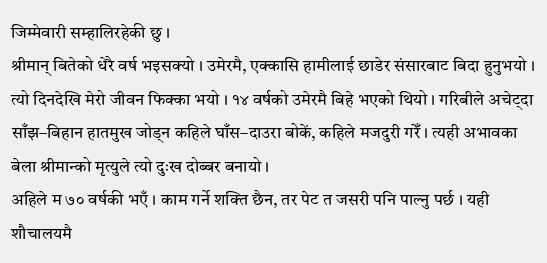जिम्मेवारी सम्हालिरहेकी छु ।
श्रीमान् बितेको धेरै वर्ष भइसक्यो । उमेरमै, एक्कासि हामीलाई छाडेर संसारबाट बिदा हुनुभयो । त्यो दिनदेखि मेरो जीवन फिक्का भयो । १४ वर्षको उमेरमै बिहे भएको थियो । गरिबीले अचेट्दा साँझ–बिहान हातमुख जोड्न कहिले घाँस–दाउरा बोकें, कहिले मजदुरी गरेँ । त्यही अभावका बेला श्रीमान्को मृत्युले त्यो दुःख दोब्बर बनायो ।
अहिले म ७० वर्षकी भएँ । काम गर्ने शक्ति छैन, तर पेट त जसरी पनि पाल्नु पर्छ । यही शौचालयमै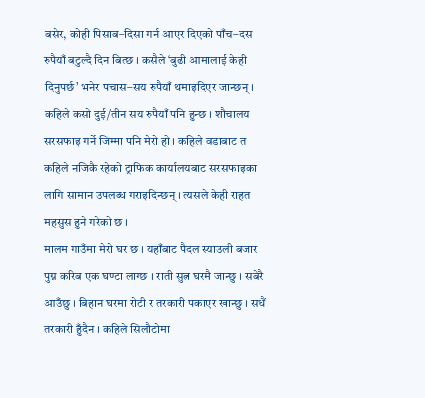बसेर, कोही पिसाब–दिसा गर्न आएर दिएको पाँच–दस रुपैयाँ बटुल्दै दिन बित्छ । कसैले ‘बुढी आमालाई केही दिनुपर्छ’ भनेर पचास–सय रुपैयाँ थमाइदिएर जान्छन् । कहिले कसो दुई/तीन सय रुपैयाँ पनि हुन्छ । शौचालय सरसफाइ गर्ने जिम्मा पनि मेरो हो । कहिले वडाबाट त कहिले नजिकै रहेको ट्राफिक कार्यालयबाट सरसफाइका लागि सामान उपलब्ध गराइदिन्छन् । त्यसले केही राहत महसुस हुने गरेको छ ।
मालम गाउँमा मेरो घर छ । यहाँबाट पैदल स्याउली बजार पुग्न करिब एक घण्टा लाग्छ । राती सुत्न घरमै जान्छु । सबेरै आउँछु । बिहान घरमा रोटी र तरकारी पकाएर खान्छु । सधैं तरकारी हुँदैन । कहिले सिलौटोमा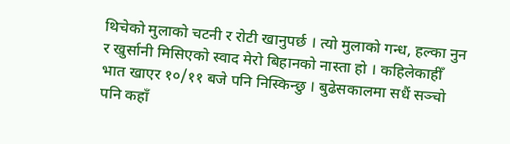थिचेको मुलाको चटनी र रोटी खानुपर्छ । त्यो मुलाको गन्ध, हल्का नुन र खुर्सानी मिसिएको स्वाद मेरो बिहानको नास्ता हो । कहिलेकाहीँ भात खाएर १०/११ बजे पनि निस्किन्छु । बुढेसकालमा सधैं सञ्चो पनि कहाँ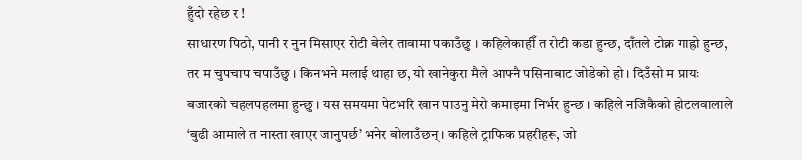हुँदो रहेछ र !
साधारण पिठो, पानी र नुन मिसाएर रोटी बेलेर तावामा पकाउँछु । कहिलेकाहीँ त रोटी कडा हुन्छ, दाँतले टोक्न गाह्रो हुन्छ, तर म चुपचाप चपाउँछु । किनभने मलाई थाहा छ, यो खानेकुरा मैले आफ्नै पसिनाबाट जोडेको हो । दिउँसो म प्रायः बजारको चहलपहलमा हुन्छु । यस समयमा पेटभरि खान पाउनु मेरो कमाइमा निर्भर हुन्छ । कहिले नजिकैको होटलवालाले ‘बुढी आमाले त नास्ता खाएर जानुपर्छ’ भनेर बोलाउँछन् । कहिले ट्राफिक प्रहरीहरू, जो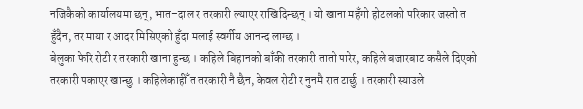नजिकैको कार्यालयमा छन्, भात–दाल र तरकारी ल्याएर राखिदिन्छन् । यो खाना महँगो होटलको परिकार जस्तो त हुँदैन, तर माया र आदर मिसिएको हुँदा मलाई स्वर्गीय आनन्द लाग्छ ।
बेलुका फेरि रोटी र तरकारी खाना हुन्छ । कहिले बिहानको बाँकी तरकारी तातो पारेर, कहिले बजारबाट कसैले दिएको तरकारी पकाएर खान्छु । कहिलेकाहीँ त तरकारी नै छैन, केवल रोटी र नुनमै रात टार्छु । तरकारी स्याउले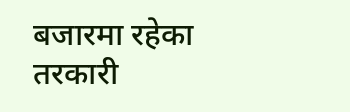बजारमा रहेका तरकारी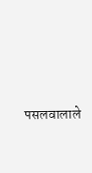पसलवालाले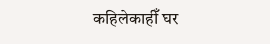कहिलेकाहीँ घर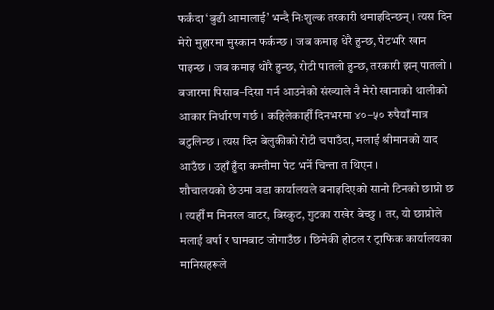फर्कंदा ‘बुढी आमालाई’ भन्दै निःशुल्क तरकारी थमाइदिन्छन् । त्यस दिन मेरो मुहारमा मुस्कान फर्कन्छ । जब कमाइ धेरै हुन्छ, पेटभरि खान पाइन्छ । जब कमाइ थोरै हुन्छ, रोटी पातलो हुन्छ, तरकारी झन् पातलो । बजारमा पिसाब–दिसा गर्न आउनेको संख्याले नै मेरो खानाको थालीको आकार निर्धारण गर्छ । कहिलेकाहीँ दिनभरमा ४०–५० रुपैयाँ मात्र बटुलिन्छ । त्यस दिन बेलुकीको रोटी चपाउँदा, मलाई श्रीमानको याद आउँछ । उहाँ हुँदा कम्तीमा पेट भर्ने चिन्ता त थिएन ।
शौचालयको छेउमा वडा कार्यालयले बनाइदिएको सानो टिनको छाप्रो छ । त्यहीँ म मिनरल वाटर, बिस्कुट, गुटका राखेर बेच्छु । तर, यो छाप्रोले मलाई वर्षा र घामबाट जोगाउँछ । छिमेकी होटल र ट्राफिक कार्यालयका मानिसहरूले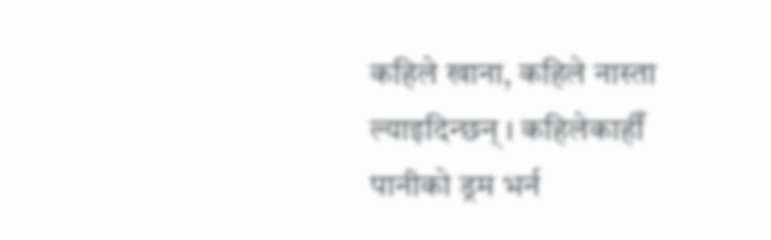कहिले खाना, कहिले नास्ता ल्याइदिन्छन् । कहिलेकाहीँ पानीको ड्रम भर्न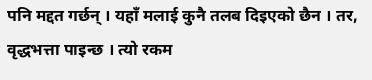पनि मद्दत गर्छन् । यहाँ मलाई कुनै तलब दिइएको छैन । तर, वृद्धभत्ता पाइन्छ । त्यो रकम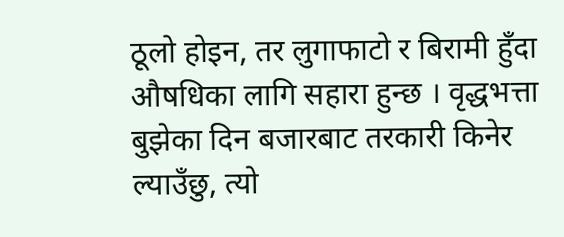ठूलो होइन, तर लुगाफाटो र बिरामी हुँदा औषधिका लागि सहारा हुन्छ । वृद्धभत्ता बुझेका दिन बजारबाट तरकारी किनेर ल्याउँछु, त्यो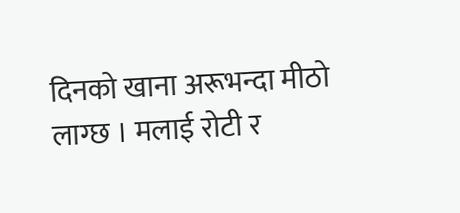दिनको खाना अरूभन्दा मीठो लाग्छ । मलाई रोटी र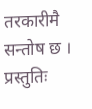तरकारीमै सन्तोष छ ।
प्रस्तुतिः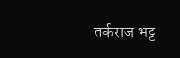तर्कराज भट्ट